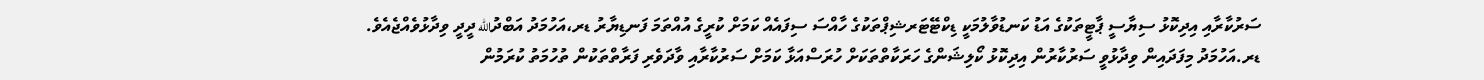ސަރުކާރާއި އިދިކޮޅު ސިޔާސީ ޕާޓީތަކުގެ އަޑު ކަނޑުވާލުމަކީ ޑިކްޓޭޓަރޝިޕްތަކުގެ ހާއްސަ ސިފައެއް ކަމަށް ކުރީގެ އުއްތަމަ ފަނޑިޔާރު ޑރ،އަހުމަދު އަބްދުالله ދީދީ ވިދާޅުވެއްޖެއެވެ.
ޑރ.އަހުމަދު މިފަދައިން ވިދާޅުވީ ސަރުކާރުން އިދިކޮޅު ކޯލިޝަންގެ ހަރަކާތްތަކަށް ހުރަސްއަޅާ ކަމަށް ސަރުކާރާއި ވާދަވެރި ފަރާތްތަކުން ތުހުމަތު ކުރަމުން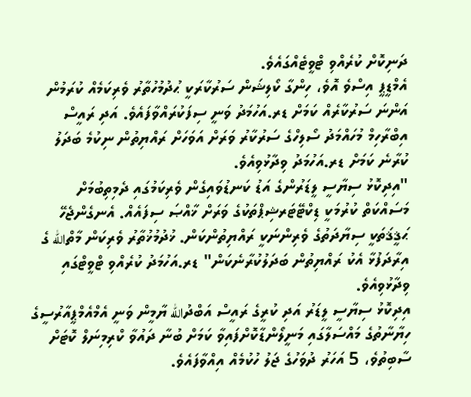ދަނިކޮށް ކުރެއްވި ޓްވީޓެއްގައެވެ.
އެމްޑީޕީ އިސްވެ އޮވެ، ހިންގާ ކޯލިޝަން ސަރުކާރަކީ ޙުދުމުހުތާރު ވެރިކަމެއް ކުރަމުން އަންނަ ސަރުކާރެއް ކަމަށް ޑރ.އަހުމަދު ވަނީ ސިފަކުރައްވާފައެވެ. އަދި ރައީސް އިބްރާހިމް މުހައްމަދު ސޯލިހްގެ ސަރުކާރު ވަރަށް އަވަހަށް ރައްޔިތުން ނިކުމެ ބަދަލު ކުރާނެ ކަމަށް ޑރ.އަހުމަދު ވިދާޅުވިއެވެ.
"އިދިކޮޅު ސިޔާސީ ލީޑަރުންގެ އަޑު ކަނޑުވައިގެން ވެރިކަމުގައި ދެމިތިބުމަށް މަސައްކަތް ކުރުމަކީ ޑިކްޓޭޓަރޝިޕްތަކުގެ ވަރަށް ޚާއްޞަ ސިފައެއް. އެނގެންޖެހޭ ޙަޤީޤަތަކީ ސިޔާދަތުގެ ވެރިންނަކީ ރައްޔިތުންކަން. ޚުދުމުޚުތާރު ވެރިކަން މާތްالله ގެ އިރާދަފުޅާ އެކު ރައްޔިތުން ބަދަލުކުރާނެކަން" ޑރ.އަހުމަދު ކުރެއްވި ޓްވީޓްގައި ވިދާޅުވިއެވެ.
އިދިކޮޅު ސިޔާސީ ލީޑަރު އަދި ކުރީގެ ރައީސް އަބްދުالله ޔާމީން ވަނީ އެމްއެމްޕީއާރުސީގެ ހިޔާނާތުގެ މައްސަލާގައި މަނީލޯންޑާކޮށްފައިވާ ކަމަށް ބުނާ ދައުވާ ކްރިމިނަލް ކޮޓަށް ސާބިތުވެ، 5 އަހަރު ދުވަހުގެ ޖަލު ހުކުމެއް އިއްވާފައެވެ.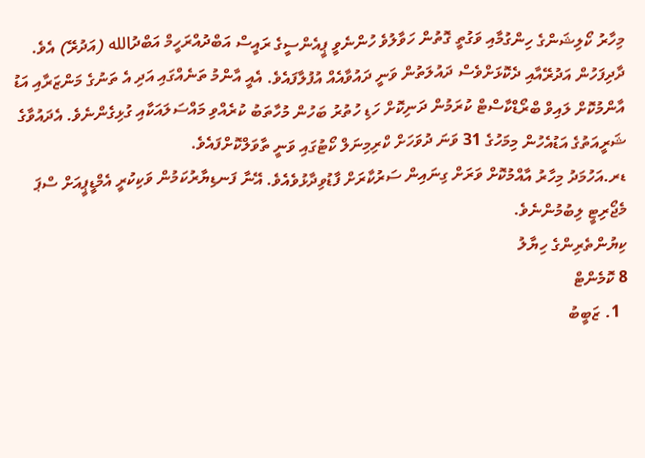މިހާރު ކޯލިޝަންގެ ހިންގުމާއި ވަގުތީ ގޮތުން ހަވާލުވެ ހުންނެވީ ޕީއެންސީގެ ރައީސް އަބްދުއްރަހީމް އަބްދުالله (އަދުރޭ) އެވެ. ދާދިފަހުން އަދުރޭއާއި ދެކޮޅަށްވެސް ދައުލަތުން ވަނީ ދައުވާއެއް އުފުލާފައެވެ. އެއީ އާންމު ތަނެއްގައި އަދި އެ ތަނުގެ މަންޒަރާއި އަޑު އާންމުކޮށް ލައިވް ބްރޯޑްކާސްޓް ކުރަމުން ދަނިކޮށް ހަޑި ހުތުރު ބަހުން މުހާތަބު ކުރެއްވި މައްސަލައަކާއި ގުޅިގެންނެވެ. އެދައުވާގެ ޝަރީއަތުގެ އަޑުއެހުން މިމަހުގެ 31 ވަނަ ދުވަހަށް ކްރިމިނަލް ކޯޓުގައި ވަނީ ތާވަލްކޮށްފައެވެ.
ޑރ.އަހުމަދު މިހާރު އާއްމުކޮށް ވަރަށް ގިނައިން ސަރުކާރަށް ފާޑުވިދާޅުވެއެވެ. އޭނާ ފަނޑިޔާރުކަމުން ވަކިކުރީ އެމްޑީޕީއަށް ސްޕަ މެޖޯރިޓީ ލިބުމުންނެވެ.
ކިޔުންތެރިންގެ ހިޔާލު
8 ކޮމެންޓް
  1. ޒަބީބު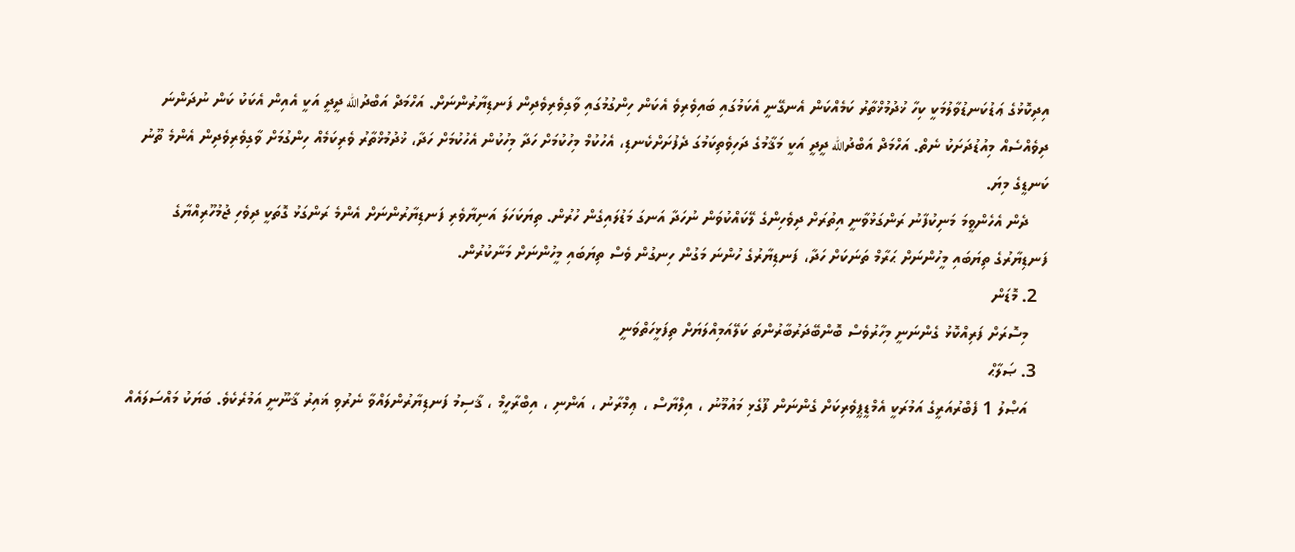އިދިކޮޅުގެ ޢަޑުކަނޑުވާލުމަކީ ކިހާ ޚުދުމުޚްތާރު ކަމެއްކަން އެނގޭނީ އެކަމުގައި ބައިވެރިވެ އެކަން ހިންގުމުގައި ވާގިވެރިވެދިން ފަނޑިޔާރުންނަށް. އަހްމަދް އަބްދުالله ދީދީ އަކީ އެއިން އެކަކު ކަން ނުދަންނަ ދިވެއްސެއް މިއުޑުދަށަކު ނެތް. އަހްމަދް އަބްދުالله ދީދީ އަކީ މަޤާމުގެ ދަހިވެތިކަމުގަ ދެފުށަށްކެނޑި، އެހުކުމް މިހުކުމަށް ހަދާ މިހުކުން އެހުކުމަށް ހަދާ، ޚުދުމުޚްތާރު ވެރިކަމެއް ހިންގުމަށް ވާގިވެރިވެދިން އެންމެ ތޫނު ކަނޑީގެ މިޔަ.
    ދެން އެހެންވީމަ މަނިކުފާނު ރަންގަޅުވާނީ އިތުރަށް ދިވެހިންގެ ލޭކައްކުވަން ނުހަދާ އަނގަ މަޑުލައިގެން ހުރުން. ތިޔަކަހަލަ އަނިޔާވެރި ފަނޑިޔާރުންނަށް އެންމެ ރަންގަޅު ގޮތަކީ ދިވެހި ޖުމުހޫރިއްޔާގެ ފަނޑިޔާރުގެ ތިޔަބައި މީހުންނަށް ޙަރާމް ތަނަކަށް ހަދާ، ފަނޑިޔާރުގެ ހުންނަ މަގުން ހިނގުން ވެސް ތިޔަބައި މީހުންނަށް މަނާކުރުން.
  2. މޮޑަން
    މިސޮރަށް ފަރިއްކޮޅު ގެންނަނީ މިހާރުވެސް ބޮންބޭދަރުބާރުންތަ ކަލޭއަމިއްލަޔަށް ތިފަޅީހަތްވަނީ
  3. ޞަލާޙް
    އަޞްލު 1 ފެބްރުއަރީގެ އަމުރަކީ އެމްޑީޕީވެރިކަށް ގެންނަން ފޫގެޅި މައުމޫނު ، އިލްޔާސް ، ޢިމްރާނު ، އަންނި ، އިބްރާހީމް ، ޤާސިމު ފަނޑިޔާރުންލައްވާ ނެރުވި ޣައިރު ޤާނޫނީ އަމުރެކެވެ. ބަޔަކު މައްސަލައެއް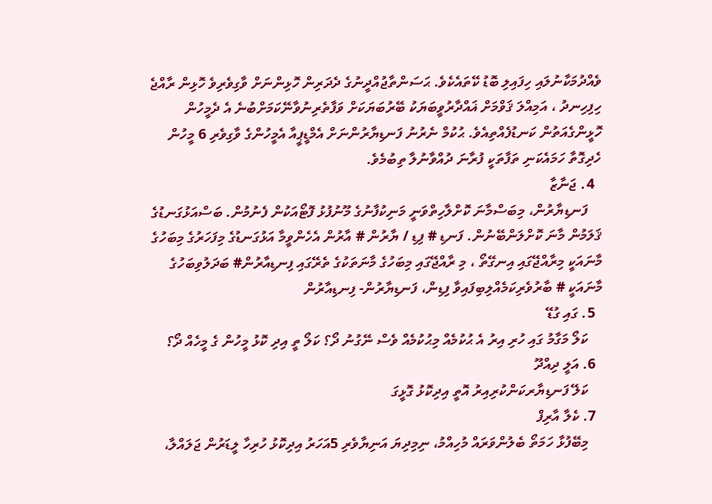ވެއްދުމަކާނުލައި ހިފައިލި ބޮޑު ކޭތައެކެވެ. ޙަސަންތާޖުއްދީނުގެ ދެދަރިން ހޮޅިންނަށް ވާގިވެރިވެ ހޮޅިން ރާއްޖެ ހިފިހިނދު ، އަމިއްލަ ޤަވްމަށް ޣައްދާރުވީބަޔަކު ބޭރުބަޔަކަށް ވަފާތެރިނުވާނޭކަމަށްބުނެ އެ ދެމީހުން ހޮޅީންގެއަތުން ކަނޑުފެއްތިއެވެ. ޙުކުމް ނެރުނު ފަނޑިޔާރުންނަށް އެމްޑީޕީއާ އެމީހުންގެ ވާގިވެރި 6 މީހުން ހެދިގޮތާ ހަމައެކަނި ތަފާތަކީ ފުރާނަ ދުއްވާނުލާ ތިބުމެވެ.
  4. ޖަނާޒާ
    ފަނޑިޔާރުން، މިބަސްމާނަ ކޮށްލާހިތްވަނީ މަނިކުފާނުގެ މޫނުފުޅު ފޮޓޯއަކުން ފެނުމުން. ބަސްއަޅުގަނޑުގެ ޤަލަމުން މާނަ ކޮށްލަންބޭނުން. ފަނޑި # ފިޑި / ޔާރުން # އާރުން އެހެންވީމާ އަޅުގަނޑުގެ މިފަހަރުގެ މިބަހުގެ މާނައަކީ މިރާއްޖޭގައި އިނގޭތޯ ، މި ރާއްޖޭގައި މިބަހުގެ މާނަތަކުގެ ތެރޭގައި ފިނޑިއާރުން# ބަދަލުވިބަހުގެ މާނައަކީ # ބާރުވެރިކަމެއްލިބިފައިވާ ފިޑިން، ފަނޑިޔާރުން- ފިނޑިއާރުން
  5. ގައި ގުޑޭ
    ކަލޯ މަގާމު ގައި ހުރި އިރު އެ ޙުކުމެއް މިޙުކުމެއް ވެސް ނޭގުނު ދޯ؟ ކަލޯ ތީ އިދި ކޮޅު މީހުން ގެ މީހެއް ދޯ؟
  6. އަލީ ދިއްދޫ
    ކަލޭ ފަނޑިޔާރކަންކުރިއިރު އޮތީ އިދިކޮޅު ގޮޅީގަ
  7. ކެލާ އާރިފް
    މިބޭފުޅާ ހަމަތޯ ބެލުންވަރައް މުހިއްމު، ނިމިދިޔަ އަނިޔާވެރި 5އަހަރު އިދިކޮޅު ހުރިހާ ލީޑަރުން ޖަލައްލާ،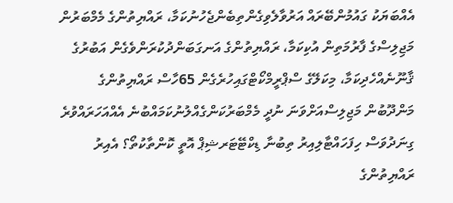އެއްބަޔަކު ގައުމުންބޭރައް އަރުވާލެވިގެންތިބެންޖެހުނުކަމާ، ރައްޔިތުންގެ މެމްބަރުން މަޖިލިސްގެ ފާރުމަތިން އުކިކަމާ، ރައްޔިތުންގެ އަނގަބަންދުކުރަންވެގެން އަބުރުގެ ޤާނޫނެއްހެދިކަމާ، މިކަލޭގެ ސްޕްރީމްކޯޓްގައިހުރެގެން 65ހާސް ރައްޔިތުންގެ މަންދޫބުން މަޖިލިސްއަށްވަނަ ނުދީ މެމްބަރުކަންގެއްލުނުކަމައްބުނެ އެއްއަހަރައްވުރެ ގިނަދުވަސް ހިފަހައްޓާލިއިރު ތިބުނާ ޑިކްޓޭޓަރޝިޕް އޮތީ ކޮންތާކުތޯ؟ އެއިރު ރައްޔިތުންގެ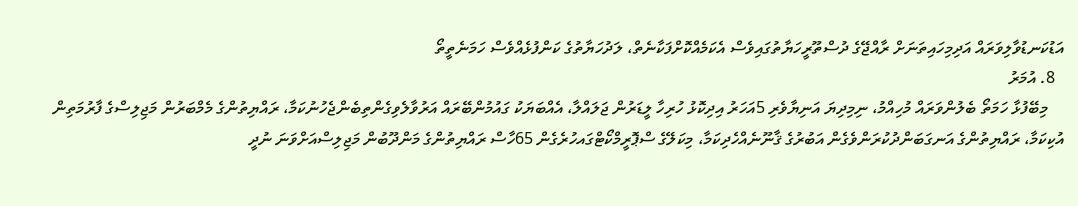އަޑުކަނޑުވާލިވަރައް އަދިމިހައިތަނަށް ރާއްޖޭގެ ދުސްތޫރީހަޔާތުގައިވެސް އެކަމެއްކޮށްފަކާނެތް، ލަދުހަޔާތުގެ ކަންފުޅެއްވެސް ހަމަނެތީތޯ
  8. އުމަރު
    މިބޭފުޅާ ހަމަތޯ ބެލުންވަރައް މުހިއްމު، ނިމިދިޔަ އަނިޔާވެރި 5އަހަރު އިދިކޮޅު ހުރިހާ ލީޑަރުން ޖަލައްލާ، އެއްބަޔަކު ގައުމުންބޭރައް އަރުވާލެވިގެންތިބެންޖެހުނުކަމާ، ރައްޔިތުންގެ މެމްބަރުން މަޖިލިސްގެ ފާރުމަތިން އުކިކަމާ، ރައްޔިތުންގެ އަނގަބަންދުކުރަންވެގެން އަބުރުގެ ޤާނޫނެއްހެދިކަމާ، މިކަލޭގެ ސްޕޮރީމްކޯޓްގައހުރެގެން 65ހާސް ރައްޔިތުންގެ މަންދޫބުން މަޖިލިސްއަށްވަނަ ނުދީ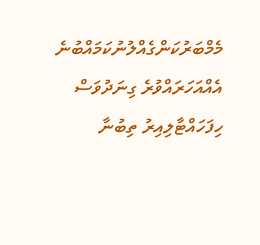މެމްބަރުކަންގެއްލުނުކަމައްބުނެ އެއްއަހަރައްވުރެ ގިނަދުވަސް ހިފަހައްޓާލިއިރު ތިބުނާ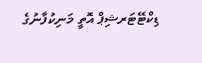ޑިކްޓޭޓަރޝިޕް އޮތީ މަނިކުފާނުގެ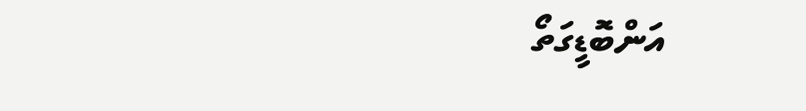އަންބޮޑީގަތޯ